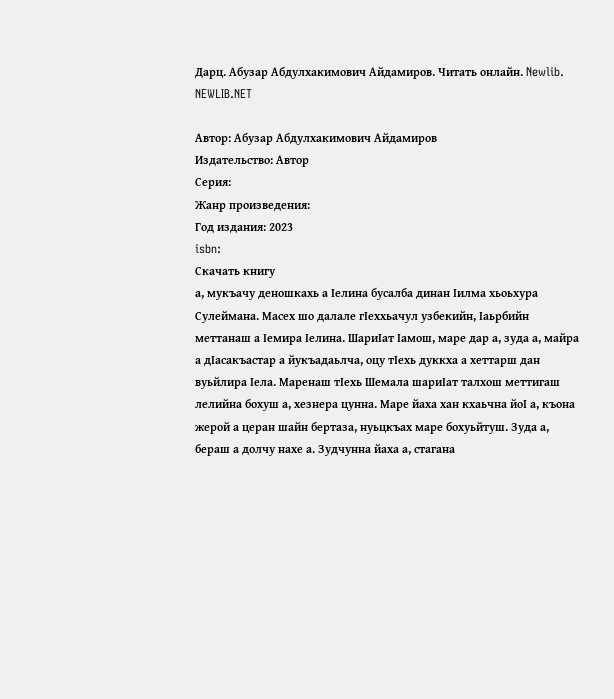Дарц. Абузар Абдулхакимович Айдамиров. Читать онлайн. Newlib. NEWLIB.NET

Автор: Абузар Абдулхакимович Айдамиров
Издательство: Автор
Серия:
Жанр произведения:
Год издания: 2023
isbn:
Скачать книгу
а, мукъачу деношкахь а Iелина бусалба динан Iилма хьоьхура Сулеймана. Масех шо далале гIеххьачул узбекийн, Iаьрбийн меттанаш а Iемира Iелина. ШариIат Iамош, маре дар а, зуда а, майра а дIасакъастар а йукъадаьлча, оцу тIехь дуккха а хеттарш дан вуьйлира Iела. Маренаш тIехь Шемала шариIат талхош меттигаш лелийна бохуш а, хезнера цунна. Маре йаха хан кхаьчна йоI а, къона жерой а церан шайн бертаза, нуьцкъах маре бохуьйтуш. Зуда а, бераш а долчу нахе а. Зудчунна йаха а, стагана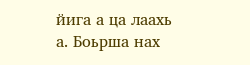йига а ца лаахь а. Боьрша нах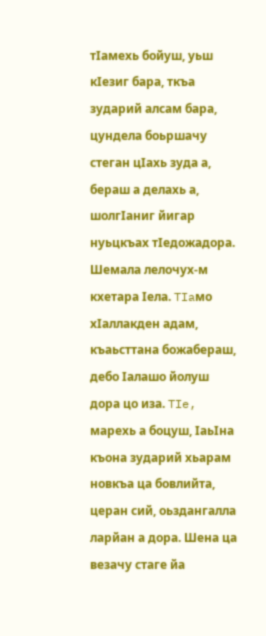тIамехь бойуш, уьш кIезиг бара, ткъа зударий алсам бара, цундела боьршачу стеган цIахь зуда а, бераш а делахь а, шолгIаниг йигар нуьцкъах тIедожадора. Шемала лелочух-м кхетара Iела. TIaмo хIаллакден адам, къаьсттана божабераш, дебо Iалашо йолуш дора цо иза. TIe, марехь а боцуш, IаьIна къона зударий хьарам новкъа ца бовлийта, церан сий, оьздангалла ларйан а дора. Шена ца везачу стаге йа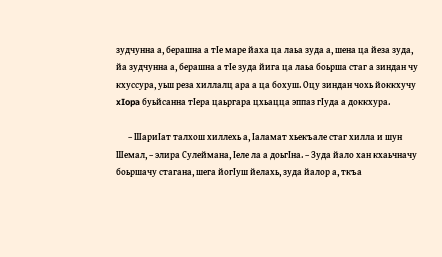зудчунна а, берашна а тIе маре йаха ца лаьа зуда а, шена ца йеза зуда, йа зудчунна а, берашна а тIе зуда йига ца лаьа боьрша стаг а зиндан чу кхуссура, уьш реза хиллалц ара а ца бохуш. Оцу зиндан чохь йоккхучу xIopa буьйсанна тIера цаьргара цхьацца эппаз гIуда а доккхура.

      – ШариIат талхош хиллехь а, Iаламат хьекъале стаг хилла и шун Шемал, – элира Сулеймана, Iеле ла а доьгIна. – Зуда йало хан кхаьчначу боьршачу стагана, шега йогIуш йелахь, зуда йалор а, ткъа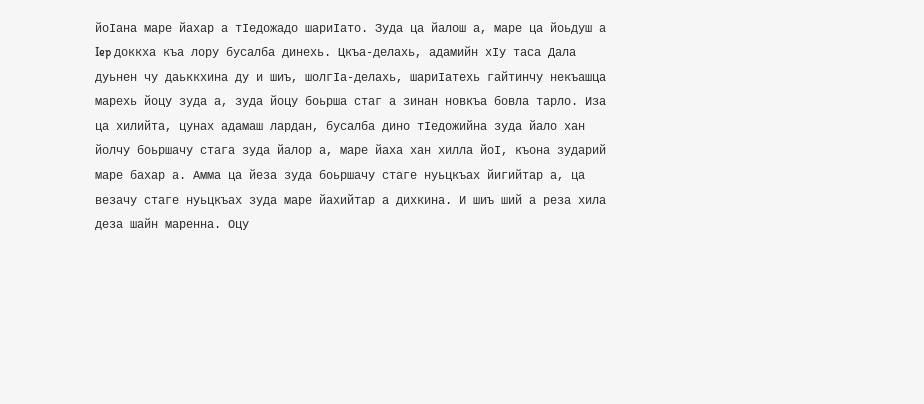йоIана маре йахар а тIедожадо шариIато. Зуда ца йалош а, маре ца йоьдуш а Iep доккха къа лору бусалба динехь. Цкъа-делахь, адамийн хIу таса Дала дуьнен чу даьккхина ду и шиъ, шолгIа-делахь, шариIатехь гайтинчу некъашца марехь йоцу зуда а, зуда йоцу боьрша стаг а зинан новкъа бовла тарло. Иза ца хилийта, цунах адамаш лардан, бусалба дино тIедожийна зуда йало хан йолчу боьршачу стага зуда йалор а, маре йаха хан хилла йоI, къона зударий маре бахар а. Амма ца йеза зуда боьршачу стаге нуьцкъах йигийтар а, ца везачу стаге нуьцкъах зуда маре йахийтар а дихкина. И шиъ ший а реза хила деза шайн маренна. Оцу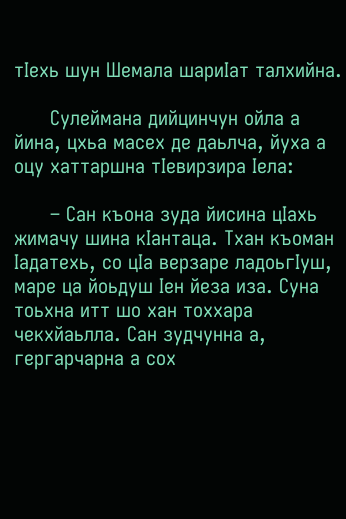тIехь шун Шемала шариIат талхийна.

      Сулеймана дийцинчун ойла а йина, цхьа масех де даьлча, йуха а оцу хаттаршна тIевирзира Iела:

      – Сан къона зуда йисина цIахь жимачу шина кIантаца. Тхан къоман Iадатехь, со цIа верзаре ладоьгIуш, маре ца йоьдуш Iен йеза иза. Суна тоьхна итт шо хан тоххара чекхйаьлла. Сан зудчунна а, гергарчарна а сох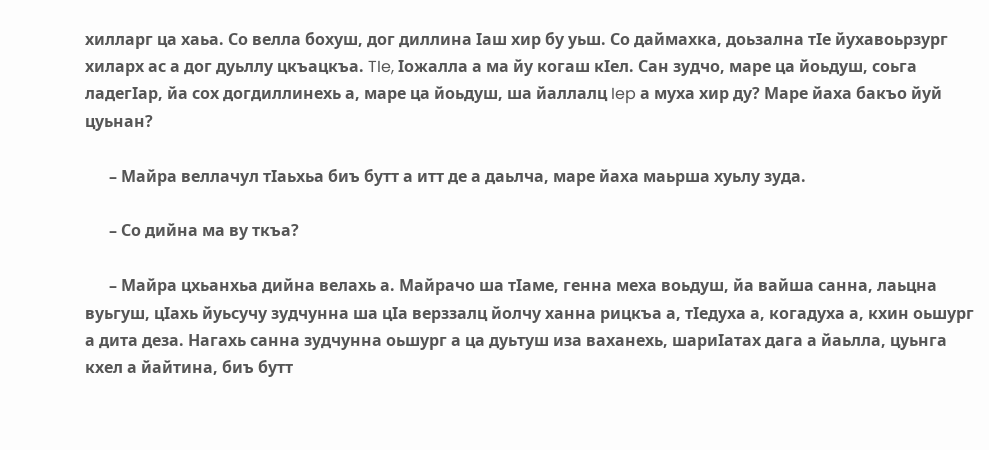хилларг ца хаьа. Со велла бохуш, дог диллина Iаш хир бу уьш. Со даймахка, доьзална тIе йухавоьрзург хиларх ас а дог дуьллу цкъацкъа. TIe, Iожалла а ма йу когаш кIел. Сан зудчо, маре ца йоьдуш, соьга ладегIар, йа сох догдиллинехь а, маре ца йоьдуш, ша йаллалц Iep а муха хир ду? Маре йаха бакъо йуй цуьнан?

      – Майра веллачул тIаьхьа биъ бутт а итт де а даьлча, маре йаха маьрша хуьлу зуда.

      – Со дийна ма ву ткъа?

      – Майра цхьанхьа дийна велахь а. Майрачо ша тIаме, генна меха воьдуш, йа вайша санна, лаьцна вуьгуш, цIахь йуьсучу зудчунна ша цIа верззалц йолчу ханна рицкъа а, тIедуха а, когадуха а, кхин оьшург а дита деза. Нагахь санна зудчунна оьшург а ца дуьтуш иза ваханехь, шариIатах дага а йаьлла, цуьнга кхел а йайтина, биъ бутт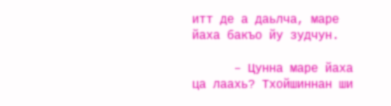итт де а даьлча, маре йаха бакъо йу зудчун.

      – Цунна маре йаха ца лаахь? Тхойшиннан ши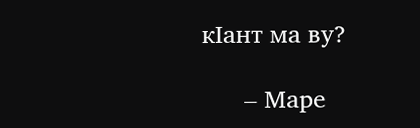кIант ма ву?

      – Маре